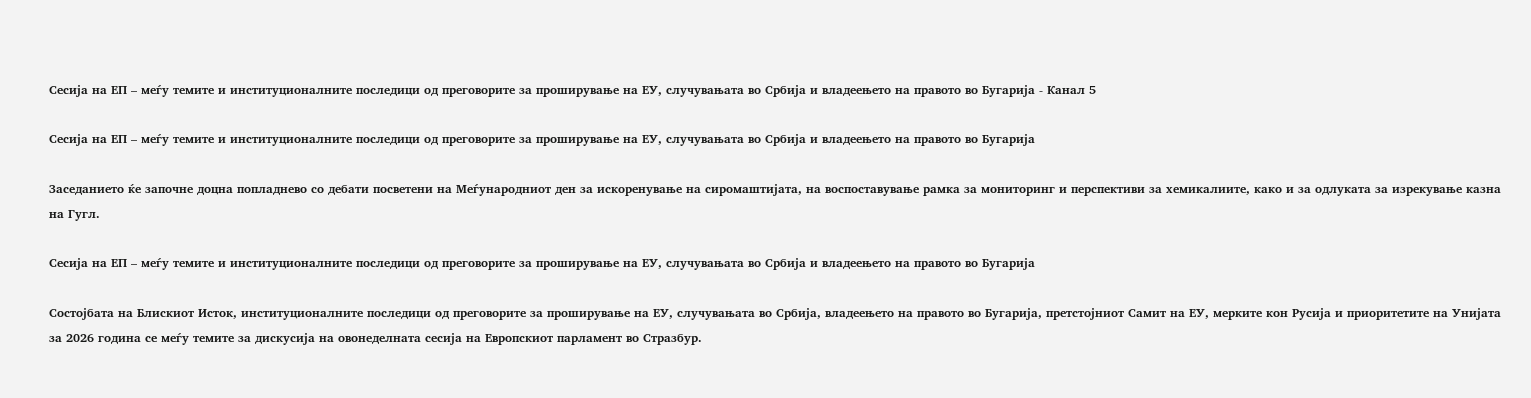Сесија на ЕП – меѓу темите и институционалните последици од преговорите за проширување на ЕУ, случувањата во Србија и владеењето на правото во Бугарија - Канал 5

Сесија на ЕП – меѓу темите и институционалните последици од преговорите за проширување на ЕУ, случувањата во Србија и владеењето на правото во Бугарија

Заседанието ќе започне доцна попладнево со дебати посветени на Меѓународниот ден за искоренување на сиромаштијата, на воспоставување рамка за мониторинг и перспективи за хемикалиите, како и за одлуката за изрекување казна на Гугл.

Сесија на ЕП – меѓу темите и институционалните последици од преговорите за проширување на ЕУ, случувањата во Србија и владеењето на правото во Бугарија

Состојбата на Блискиот Исток, институционалните последици од преговорите за проширување на ЕУ, случувањата во Србија, владеењето на правото во Бугарија, претстојниот Самит на ЕУ, мерките кон Русија и приоритетите на Унијата за 2026 година се меѓу темите за дискусија на овонеделната сесија на Европскиот парламент во Стразбур.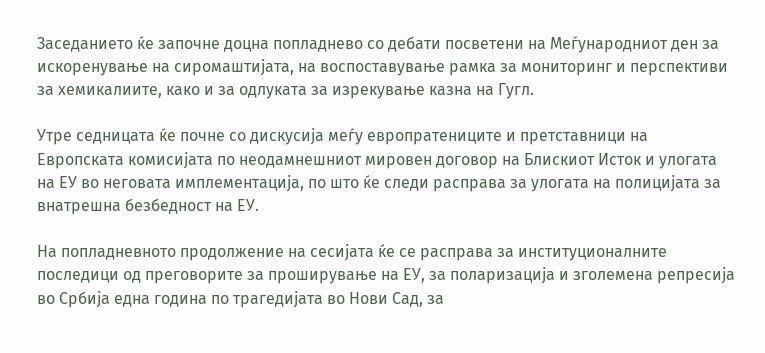Заседанието ќе започне доцна попладнево со дебати посветени на Меѓународниот ден за искоренување на сиромаштијата, на воспоставување рамка за мониторинг и перспективи за хемикалиите, како и за одлуката за изрекување казна на Гугл.

Утре седницата ќе почне со дискусија меѓу европратениците и претставници на Европската комисијата по неодамнешниот мировен договор на Блискиот Исток и улогата на ЕУ во неговата имплементација, по што ќе следи расправа за улогата на полицијата за внатрешна безбедност на ЕУ.

На попладневното продолжение на сесијата ќе се расправа за институционалните последици од преговорите за проширување на ЕУ, за поларизација и зголемена репресија во Србија една година по трагедијата во Нови Сад, за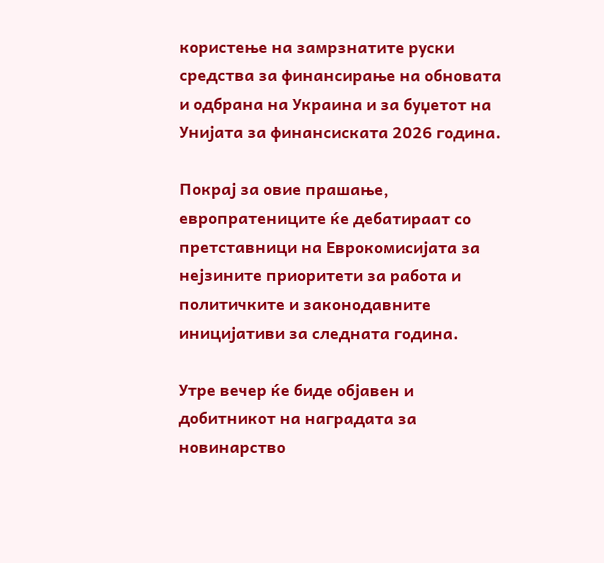користење на замрзнатите руски средства за финансирање на обновата и одбрана на Украина и за буџетот на Унијата за финансиската 2026 година.

Покрај за овие прашање, европратениците ќе дебатираат со претставници на Еврокомисијата за нејзините приоритети за работа и политичките и законодавните иницијативи за следната година.

Утре вечер ќе биде објавен и добитникот на наградата за новинарство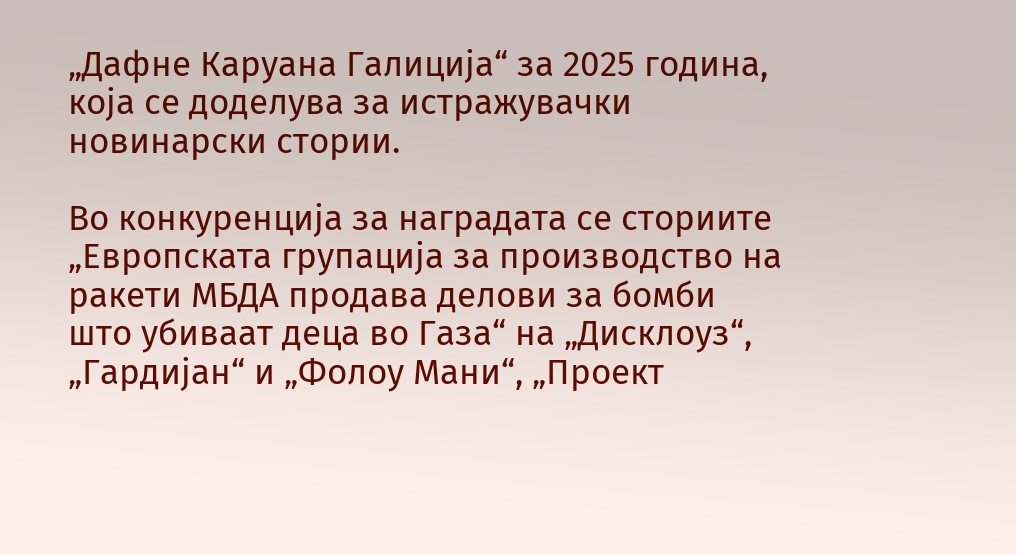„Дафне Каруана Галиција“ за 2025 година, која се доделува за истражувачки новинарски стории.

Во конкуренција за наградата се сториите „Европската групација за производство на ракети МБДА продава делови за бомби што убиваат деца во Газа“ на „Дисклоуз“, „Гардијан“ и „Фолоу Мани“, „Проект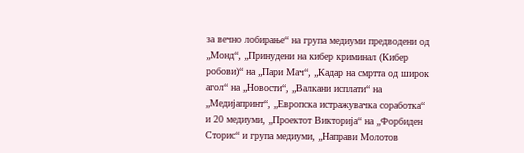за вечно лобирање“ на група медиуми предводени од „Монд“, „Принудени на кибер криминал (Кибер робови)“ на „Пари Мач“, „Кадар на смртта од широк агол“ на „Новости“, „Валкани исплати“ на „Медијапринт“, „Европска истражувачка соработка“ и 20 медиуми, „Проектот Викторија“ на „Форбиден Сторис“ и група медиуми, „Направи Молотов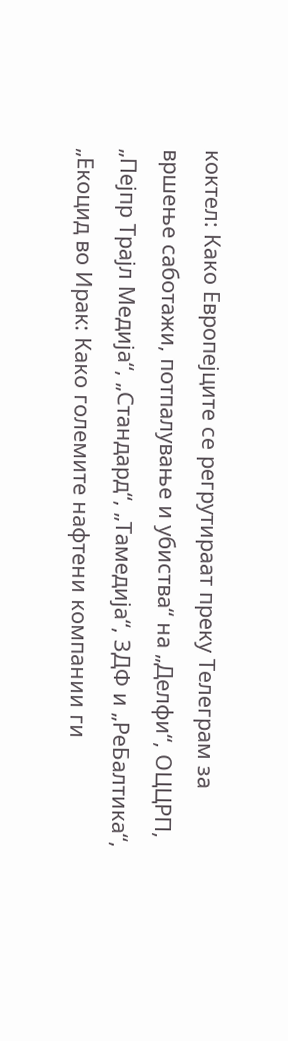коктел: Како Европејците се регрутираат преку Телеграм за вршење саботажи, потпалување и убиства“ на „Делфи“, ОЦЦРП, „Пејпр Трајл Медија“, „Стандард“, „Тамедија“, ЗДФ и „РеБалтика“, „Екоцид во Ирак: Како големите нафтени компании ги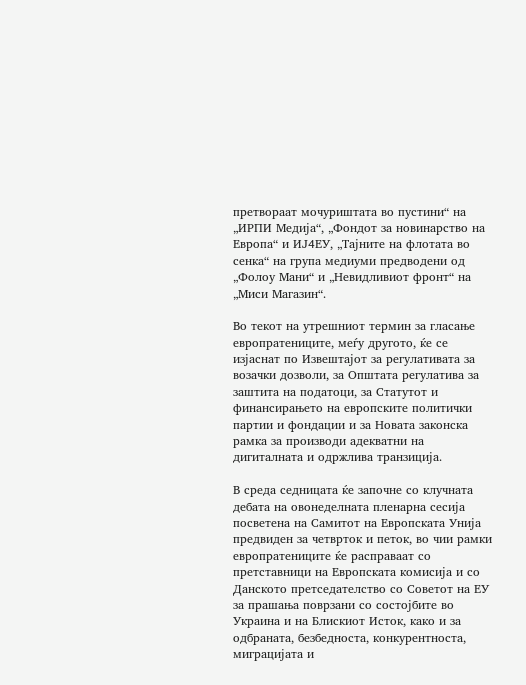претвораат мочуриштата во пустини“ на „ИРПИ Медија“, „Фондот за новинарство на Европа“ и ИЈ4ЕУ, „Тајните на флотата во сенка“ на група медиуми предводени од „Фолоу Мани“ и „Невидливиот фронт“ на „Миси Магазин“.

Во текот на утрешниот термин за гласање европратениците, меѓу другото, ќе се изјаснат по Извештајот за регулативата за возачки дозволи, за Општата регулатива за заштита на податоци, за Статутот и финансирањето на европските политички партии и фондации и за Новата законска рамка за производи адекватни на дигиталната и одржлива транзиција.

В среда седницата ќе започне со клучната дебата на овонеделната пленарна сесија посветена на Самитот на Европската Унија предвиден за четврток и петок, во чии рамки европратениците ќе расправаат со претставници на Европската комисија и со Данското претседателство со Советот на ЕУ за прашања поврзани со состојбите во Украина и на Блискиот Исток, како и за одбраната, безбедноста, конкурентноста, миграцијата и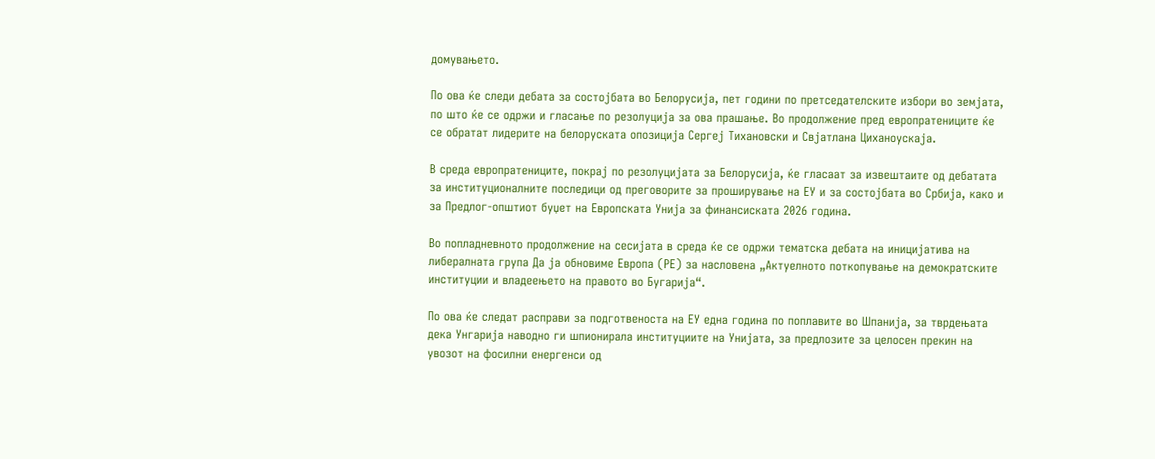домувањето.

По ова ќе следи дебата за состојбата во Белорусија, пет години по претседателските избори во земјата, по што ќе се одржи и гласање по резолуција за ова прашање. Во продолжение пред европратениците ќе се обратат лидерите на белоруската опозиција Сергеј Тихановски и Свјатлана Циханоускаја.

В среда европратениците, покрај по резолуцијата за Белорусија, ќе гласаат за извештаите од дебатата за институционалните последици од преговорите за проширување на ЕУ и за состојбата во Србија, како и за Предлог-општиот буџет на Европската Унија за финансиската 2026 година.

Во попладневното продолжение на сесијата в среда ќе се одржи тематска дебата на иницијатива на либералната група Да ја обновиме Европа (РЕ) за насловена „Актуелното поткопување на демократските институции и владеењето на правото во Бугарија“.

По ова ќе следат расправи за подготвеноста на ЕУ една година по поплавите во Шпанија, за тврдењата дека Унгарија наводно ги шпионирала институциите на Унијата, за предлозите за целосен прекин на увозот на фосилни енергенси од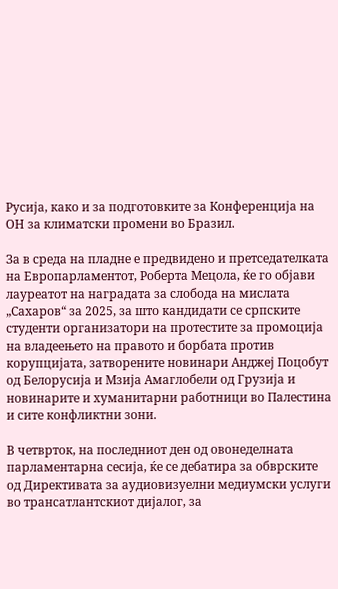Русија, како и за подготовките за Конференција на ОН за климатски промени во Бразил.

За в среда на пладне е предвидено и претседателката на Европарламентот, Роберта Мецола, ќе го објави лауреатот на наградата за слобода на мислата „Сахаров“ за 2025, за што кандидати се српските студенти организатори на протестите за промоција на владеењето на правото и борбата против корупцијата, затворените новинари Анджеј Поцобут од Белорусија и Мзија Амаглобели од Грузија и новинарите и хуманитарни работници во Палестина и сите конфликтни зони.

В четврток, на последниот ден од овонеделната парламентарна сесија, ќе се дебатира за обврските од Директивата за аудиовизуелни медиумски услуги во трансатлантскиот дијалог, за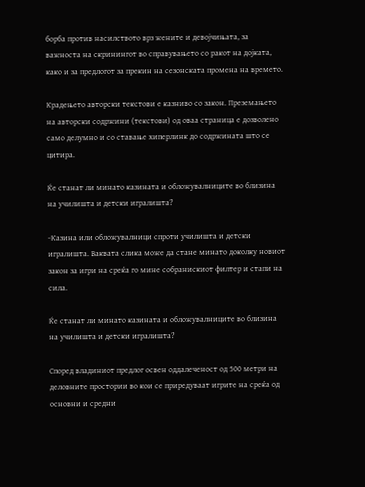борба против насилството врз жените и девојчињата, за важноста на скринингот во справувањето со ракот на дојката, како и за предлогот за прекин на сезонската промена на времето.

Крадењето авторски текстови е казниво со закон. Преземањето на авторски содржини (текстови) од оваа страница е дозволено само делумно и со ставање хиперлинк до содржината што се цитира.

Ќе станат ли минато казината и обложувалниците во близина на училишта и детски игралишта?

-Казина или обложувалници спроти училишта и детски игралишта. Ваквата слика може да стане минато доколку новиот закон за игри на среќа го мине собранискиот филтер и стапи на сила.

Ќе станат ли минато казината и обложувалниците во близина на училишта и детски игралишта?

Според владиниот предлог освен оддалеченост од 500 метри на деловните простории во кои се приредуваат игрите на среќа од основни и средни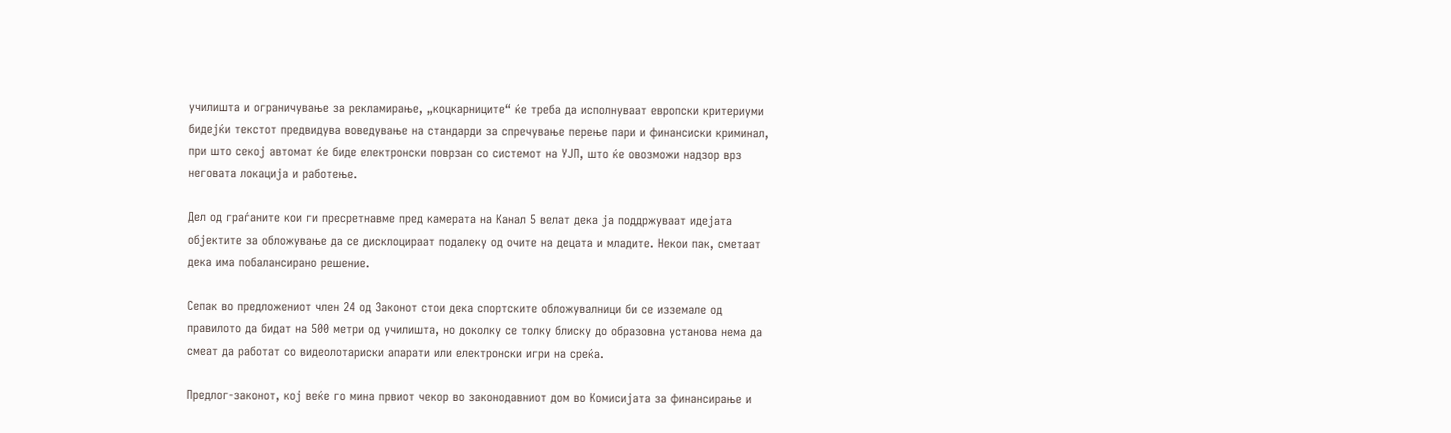училишта и ограничување за рекламирање, „коцкарниците“ ќе треба да исполнуваат европски критериуми бидејќи текстот предвидува воведување на стандарди за спречување перење пари и финансиски криминал, при што секој автомат ќе биде електронски поврзан со системот на УЈП, што ќе овозможи надзор врз неговата локација и работење.

Дел од граѓаните кои ги пресретнавме пред камерата на Канал 5 велат дека ја поддржуваат идејата објектите за обложување да се дисклоцираат подалеку од очите на децата и младите. Некои пак, сметаат дека има побалансирано решение.

Сепак во предложениот член 24 од Законот стои дека спортските обложувалници би се изземале од правилото да бидат на 500 метри од училишта, но доколку се толку блиску до образовна установа нема да смеат да работат со видеолотариски апарати или електронски игри на среќа.

Предлог-законот, кој веќе го мина првиот чекор во законодавниот дом во Комисијата за финансирање и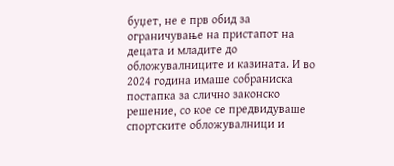буџет, не е прв обид за ограничување на пристапот на децата и младите до обложувалниците и казината. И во 2024 година имаше собраниска постапка за слично законско решение, со кое се предвидуваше спортските обложувалници и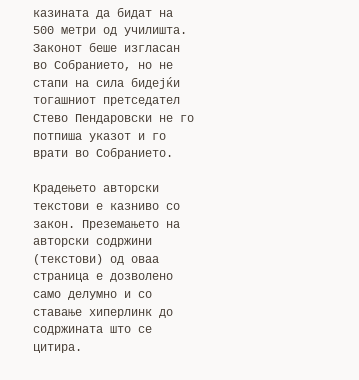казината да бидат на 500 метри од училишта. Законот беше изгласан во Собранието, но не стапи на сила бидејќи тогашниот претседател Стево Пендаровски не го потпиша указот и го врати во Собранието.

Крадењето авторски текстови е казниво со закон. Преземањето на авторски содржини (текстови) од оваа страница е дозволено само делумно и со ставање хиперлинк до содржината што се цитира.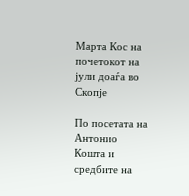Марта Кос на почетокот на јули доаѓа во Скопје

По посетата на Антонио Кошта и средбите на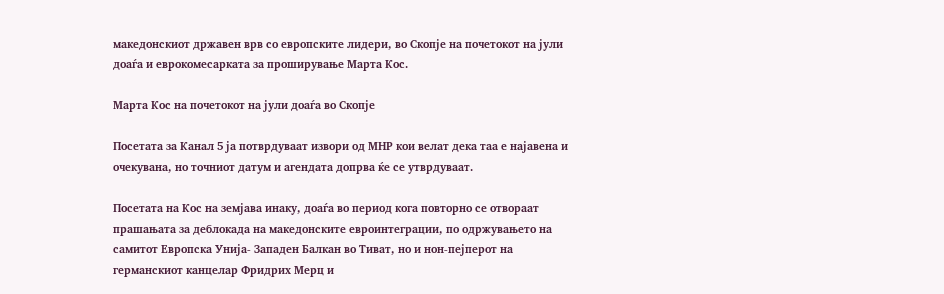македонскиот државен врв со европските лидери, во Скопје на почетокот на јули доаѓа и еврокомесарката за проширување Марта Кос.

Марта Кос на почетокот на јули доаѓа во Скопје

Посетата за Канал 5 ја потврдуваат извори од МНР кои велат дека таа е најавена и очекувана, но точниот датум и агендата допрва ќе се утврдуваат.

Посетата на Кос на земјава инаку, доаѓа во период кога повторно се отвораат прашањата за деблокада на македонските евроинтеграции, по одржувањето на самитот Европска Унија- Западен Балкан во Тиват, но и нон-пејперот на германскиот канцелар Фридрих Мерц и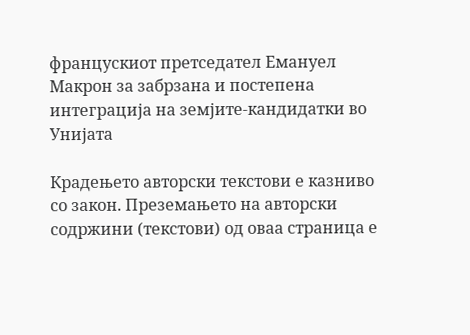францускиот претседател Емануел Макрон за забрзана и постепена интеграција на земјите-кандидатки во Унијата

Крадењето авторски текстови е казниво со закон. Преземањето на авторски содржини (текстови) од оваа страница е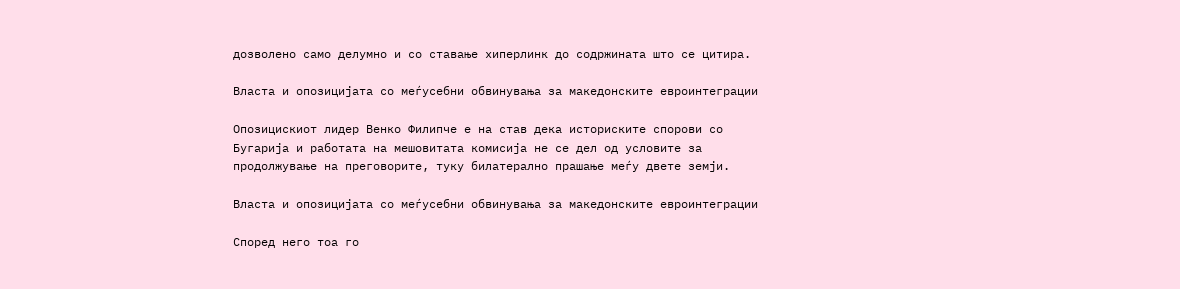дозволено само делумно и со ставање хиперлинк до содржината што се цитира.

Власта и опозицијата со меѓусебни обвинувања за македонските евроинтеграции

Опозицискиот лидер Венко Филипче е на став дека историските спорови со Бугарија и работата на мешовитата комисија не се дел од условите за продолжување на преговорите, туку билатерално прашање меѓу двете земји.

Власта и опозицијата со меѓусебни обвинувања за македонските евроинтеграции

Според него тоа го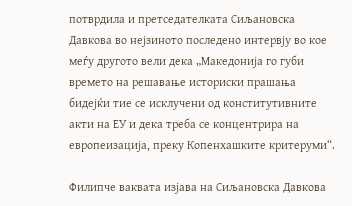потврдила и претседателката Сиљановска Давкова во нејзиното последено интервју во кое меѓу другото вели дека „Македонија го губи времето на решавање историски прашања бидејќи тие се исклучени од конститутивните акти на ЕУ и дека треба се концентрира на европеизација, преку Копенхашките критеруми“.

Филипче ваквата изјава на Сиљановска Давкова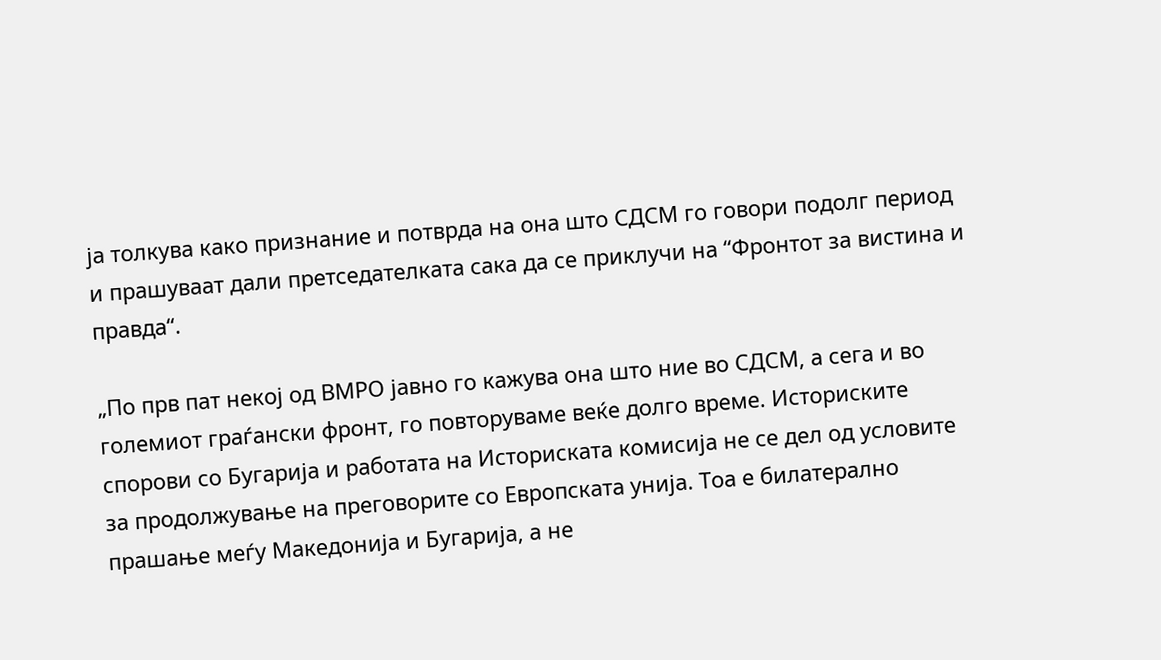ја толкува како признание и потврда на она што СДСМ го говори подолг период и прашуваат дали претседателката сака да се приклучи на “Фронтот за вистина и правда“.

„По прв пат некој од ВМРО јавно го кажува она што ние во СДСМ, а сега и во големиот граѓански фронт, го повторуваме веќе долго време. Историските спорови со Бугарија и работата на Историската комисија не се дел од условите за продолжување на преговорите со Европската унија. Тоа е билатерално прашање меѓу Македонија и Бугарија, а не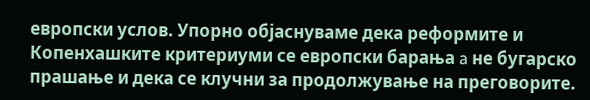европски услов. Упорно објаснуваме дека реформите и Копенхашките критериуми се европски барања a не бугарско прашање и дека се клучни за продолжување на преговорите.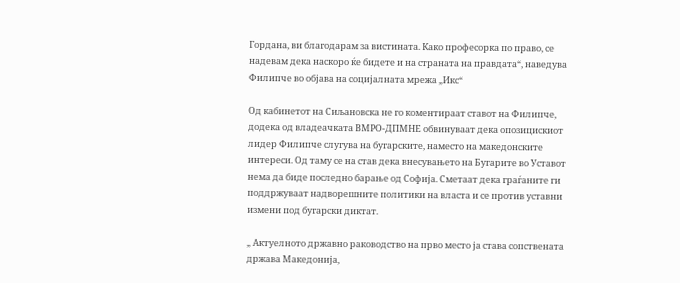Гордана, ви благодарам за вистината. Како професорка по право, се надевам дека наскоро ќе бидете и на страната на правдата“, наведува Филипче во објава на социјалната мрежа „Икс“

Од кабинетот на Сиљановска не го коментираат ставот на Филипче, додека од владеачката ВМРО-ДПМНЕ обвинуваат дека опозицискиот лидер Филипче слугува на бугарските, наместо на македонските интереси. Од таму се на став дека внесувањето на Бугарите во Уставот нема да биде последно барање од Софија. Сметаат дека граѓаните ги поддржуваат надворешните политики на власта и се против уставни измени под бугарски диктат.

„ Актуелното државно раководство на прво место ја става сопствената држава Македонија,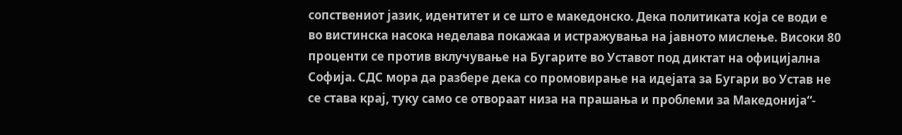сопствениот јазик, идентитет и се што е македонско. Дека политиката која се води е во вистинска насока неделава покажаа и истражувања на јавното мислење. Високи 80 проценти се против вклучување на Бугарите во Уставот под диктат на официјална Софија. СДС мора да разбере дека со промовирање на идејата за Бугари во Устав не се става крај, туку само се отвораат низа на прашања и проблеми за Македонија“-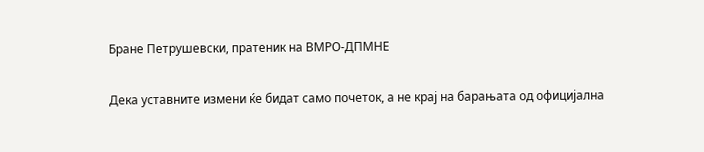Бране Петрушевски, пратеник на ВМРО-ДПМНЕ

Дека уставните измени ќе бидат само почеток, а не крај на барањата од официјална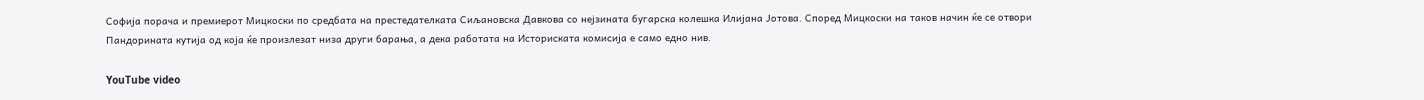Софија порача и премиерот Мицкоски по средбата на престедателката Сиљановска Давкова со нејзината бугарска колешка Илијана Јотова. Според Мицкоски на таков начин ќе се отвори Пандорината кутија од која ќе произлезат низа други барања, а дека работата на Историската комисија е само едно нив.

YouTube video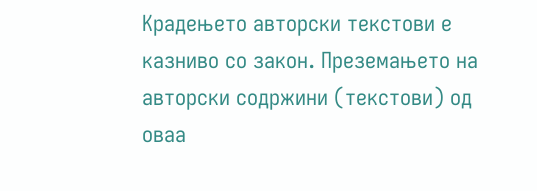Крадењето авторски текстови е казниво со закон. Преземањето на авторски содржини (текстови) од оваа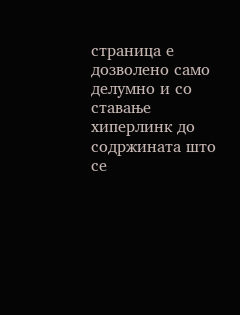страница е дозволено само делумно и со ставање хиперлинк до содржината што се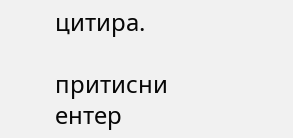цитира.

притисни ентер